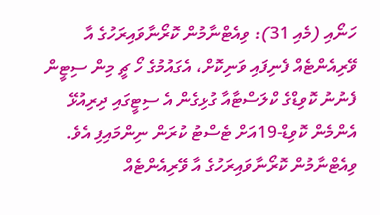ހަނޯއި (މެއި 31): ވިއެޓްނާމުން ކޮރޯނާވައިރަހުގެ އާ ވޭރިއެންޓެއް ފެނިފައި ވަނިކޮށް، އެގައުމުގެ ހޯ ޗީ މިން ސިޓީން ފެނުނު ކޮވިޑްގެ ކްލަސްޓާއާ ގުޅިގެން އެ ސިޓީގައި ދިރިއުޅޭ އެންމެން ކޮވިޑް-19އަށް ޓެސްޓު ކުރަން ނިންމައިފި އެވެ.
ވިއެޓްނާމުން ކޮރޯނާވައިރަހުގެ އާ ވޭރިއެންޓެއް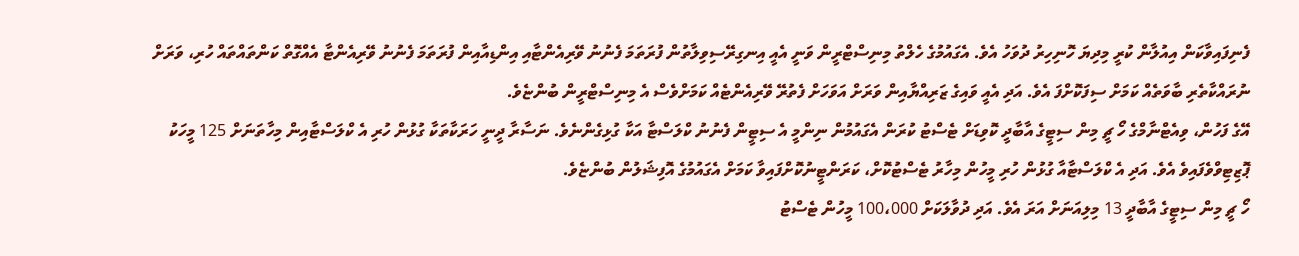ފެނިފައިވާކަން އިއުލާން ކުރީ މިދިޔަ ހޮނިހިރު ދުވަހު އެވެ. އެގައުމުގެ ހެލްތު މިނިސްޓްރީން ވަނީ އެއީ އިނގިރޭސިވިލާތުން ފުރަތަމަ ފެނުނު ވޭރިއެންޓާއި އިންޑިއާއިން ފުރަތަމަ ފެނުނު ވޭރިއެންޓާ އެއްގޮތް ކަންތައްތައް ހުރި، ވަރަށް ނުރައްކާތެރި ބާވަތެއް ކަމަށް ސިފަކޮށްފަ އެވެ. އަދި އެއީ ވައިގެ ޒަރިއްޔާއިން ވަރަށް އަވަހަށް ފެތުރޭ ވޭރިއެންޓެއް ކަމަށްވެސް އެ މިނިސްޓްރީން ބުންޏެވެ.
އޭގެ ފަހުން، ވިއެޓްނާމްގެ ހޯ ޗީ މިން ސިޓީގެ އާބާދީ ކޮވިޑަށް ޓެސްޓު ކުރަން އެގައުމުން ނިންމީ އެ ސިޓީން ފެނުނު ކްލަސްޓާ އަކާ ގުޅިގެންނެވެ. ނަސާރާ ދީނީ ހަރަކާތަކާ ގުޅުން ހުރި އެ ކްލަސްޓާއިން މިހާތަނަށް 125 މީހަކު ޕޮޒިޓިވްވެފައިވެ އެވެ. އަދި އެ ކްލަސްޓާއާ ގުޅުން ހުރި މީހުން މިހާރު ޓެސްޓުކޮށް، ކަރަންޓީނުކޮށްފައިވާ ކަމަށް އެގައުމުގެ އޮފިޝަލުން ބުންޏެވެ.
ހޯ ޗީ މިން ސިޓީގެ އާބާދީ 13 މިލިއަނަށް އަރަ އެވެ. އަދި ދުވާލަކަށް 100،000 މީހުން ޓެސްޓު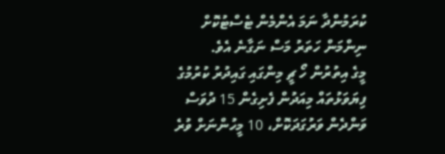ކުރަމުންދާ ނަމަ އެންމެން ޓެސްޓުކޮށް ނިންމަން ހަތަރު މަސް ނަގާނެ އެވެ.
މީގެ އިތުރުން ހޯ ޗީ މިންގައި ގައިދުރު ކުރުމުގެ ފިޔަވަޅުތައް މިއަދުން ފެށިގެން 15 ދުވަސް ވަންދެން ވަރުގަދަކޮށް، 10 މީހުންނަށް ވުރެ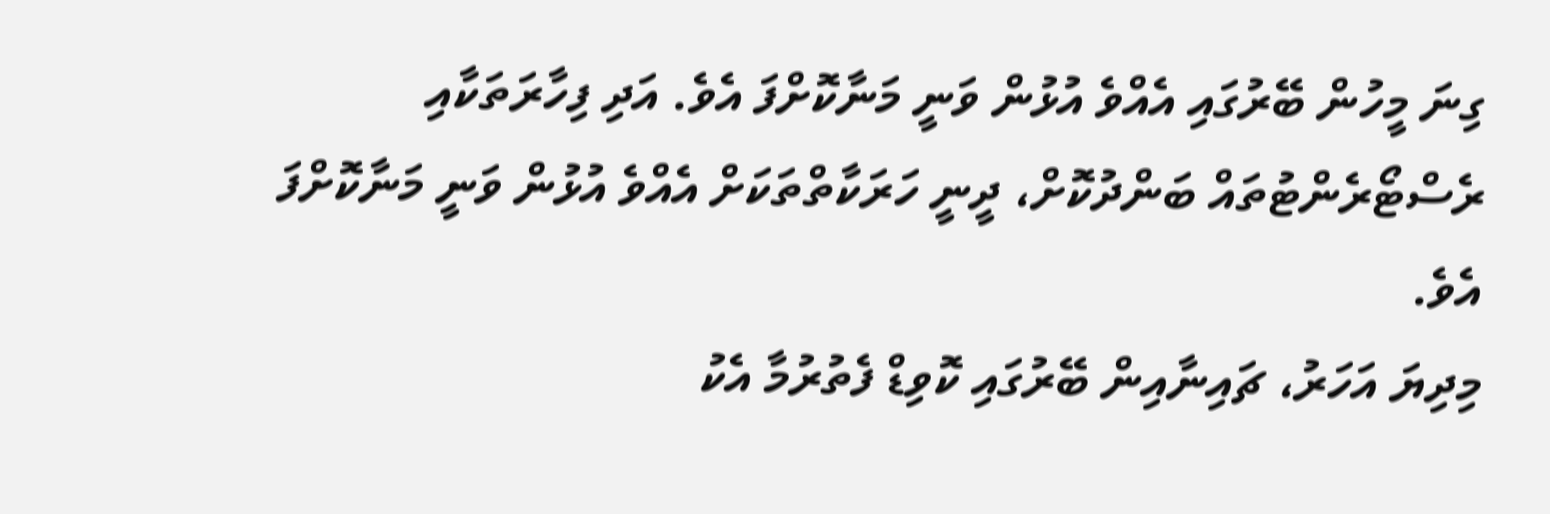ގިނަ މީހުން ބޭރުގައި އެއްވެ އުޅުން ވަނީ މަނާކޮށްފަ އެވެ. އަދި ފިހާރަތަކާއި ރެސްޓޯރެންޓުތައް ބަންދުކޮށް، ދީނީ ހަރަކާތްތަކަށް އެއްވެ އުޅުން ވަނީ މަނާކޮށްފަ އެވެ.
މިދިޔަ އަހަރު، ޗައިނާއިން ބޭރުގައި ކޮވިޑް ފެތުރުމާ އެކު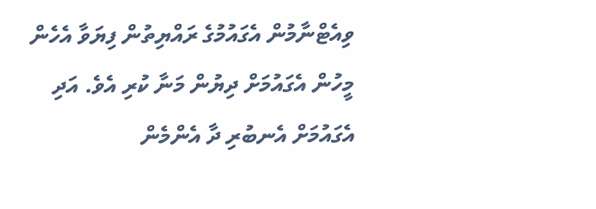ވިއެޓްނާމުން އެގައުމުގެ ރައްޔިތުން ފިޔަވާ އެހެން މީހުން އެގައުމަށް ދިޔުން މަނާ ކުރި އެވެ. އަދި އެގައުމަށް އެނބުރި ދާ އެންމެން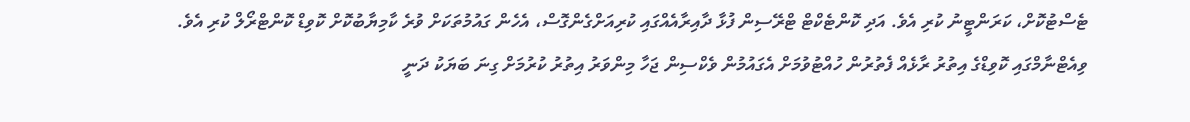ޓެސްޓުކޮށް، ކަރަންޓީނު ކުރި އެވެ. އަދި ކޮންޓެކްޓް ޓްރޭސިން ފުޅާ ދާއިރާއެއްގައި ކުރިއަށްގެންގޮސް، އެހެން ގައުމުތަކަށް ވުރެ ކާމިޔާބުކޮށް ކޮވިޑް ކޮންޓްރޯލް ކުރި އެވެ.
ވިއެޓްނާމްގައި ކޮވިޑްގެ އިތުރު ރާޅެއް ފެތުރުން ހުއްޓުވުމަށް އެގައުމުން ވެކްސިން ޖަހާ މިންވަރު އިތުރު ކުރުމަށް ގިނަ ބަޔަކު ދަނީ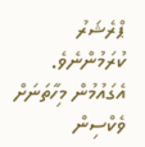ޕްރެޝަރު ކުރަމުންނެވެ. އެގައުމުން މިހާތަނަށް ވެކްސިން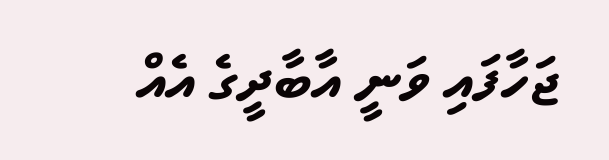ޖަހާފައި ވަނީ އާބާދީގެ އެއް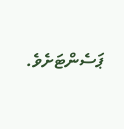ޕަސެންޓަށެވެ.